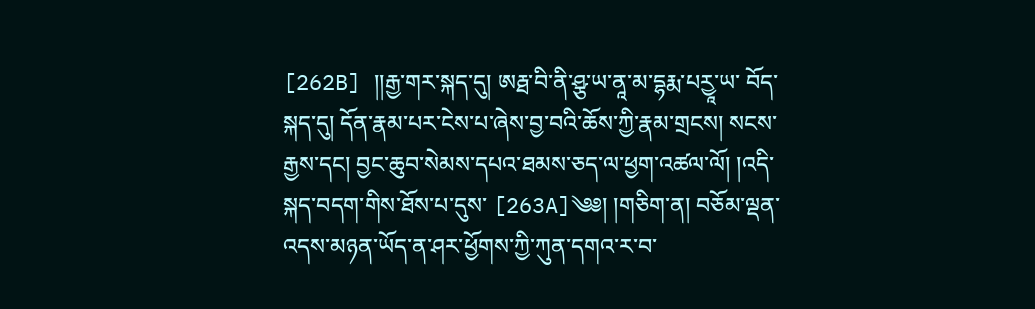[262B] །།རྒྱ་གར་སྐད་དུ། ཨརྠ་བི་ནི་ཤྩ་ཡ་ནཱ་མ་དྷརྨ་པརྱཱ་ཡ་ བོད་སྐད་དུ། དོན་རྣམ་པར་ངེས་པ་ཞེས་བྱ་བའི་ཆོས་ཀྱི་རྣམ་གྲངས། སངས་རྒྱས་དང། བྱང་ཆུབ་སེམས་དཔའ་ཐམས་ཅད་ལ་ཕྱག་འཚལ་ལོ། །འདི་སྐད་བདག་གིས་ཐོས་པ་དུས་ [263A]༄༅། །གཅིག་ན། བཅོམ་ལྡན་འདས་མཉན་ཡོད་ན་ཤར་ཕྱོགས་ཀྱི་ཀུན་དགའ་ར་བ་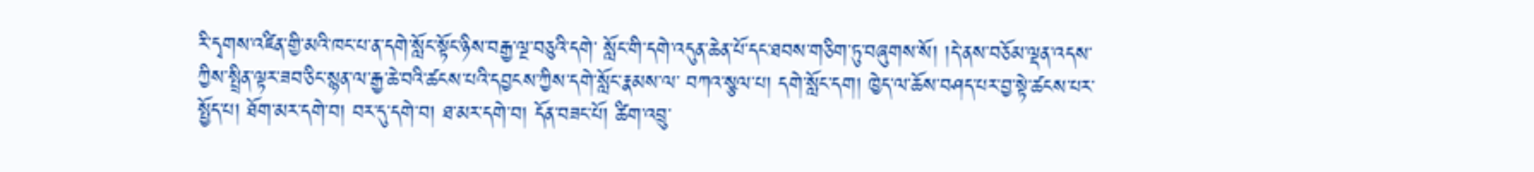རི་དྭགས་འཛིན་གྱི་མའི་ཁང་པ་ན་དགེ་སློང་སྟོང་ཉིས་བརྒྱ་ལྔ་བཅུའི་དགེ་ སློང་གི་དགེ་འདུན་ཆེན་པོ་དང་ཐབས་གཅིག་ཏུ་བཞུགས་སོ། །དེ་ནས་བཅོམ་ལྡན་འདས་ཀྱིས་སྤྲིན་ལྟར་ཟབ་ཅིང་སྙན་ལ་རྒྱ་ཆེ་བའི་ཚངས་པའི་དབྱངས་ཀྱིས་དགེ་སློང་རྣམས་ལ་ བཀའ་སྩལ་པ། དགེ་སློང་དག། ཁྱེད་ལ་ཆོས་བཤད་པར་བྱ་སྟེ་ཚངས་པར་སྤྱོད་པ། ཐོག་མར་དགེ་བ། བར་དུ་དགེ་བ། ཐ་མར་དགེ་བ། དོན་བཟང་པོ། ཚིག་འབྲུ་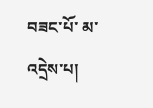བཟང་པོ་ མ་འདྲེས་པ།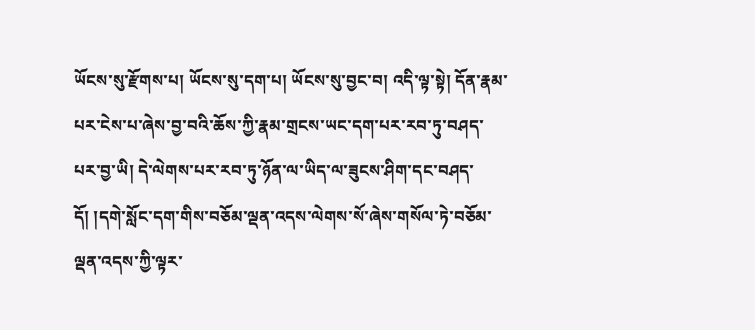ཡོངས་སུ་རྫོགས་པ། ཡོངས་སུ་དག་པ། ཡོངས་སུ་བྱང་བ། འདི་ལྟ་སྟེ། དོན་རྣམ་པར་ངེས་པ་ཞེས་བྱ་བའི་ཆོས་ཀྱི་རྣམ་གྲངས་ཡང་དག་པར་རབ་ཏུ་བཤད་ པར་བྱ་ཡི། དེ་ལེགས་པར་རབ་ཏུ་ཉོན་ལ་ཡིད་ལ་ཟུངས་ཤིག་དང་བཤད་དོ། །དགེ་སློང་དག་གིས་བཅོམ་ལྡན་འདས་ལེགས་སོ་ཞེས་གསོལ་ཏེ་བཅོམ་ལྡན་འདས་ཀྱི་ལྟར་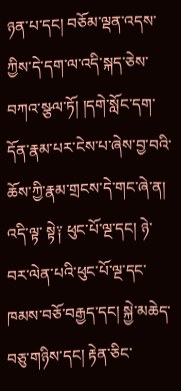ཉན་པ་དང། བཅོམ་ལྡན་འདས་ཀྱིས་དེ་དག་ལ་འདི་སྐད་ཅེས་བཀའ་སྩལ་ཏོ། །དགེ་སློང་དག་དོན་རྣམ་པར་ངེས་པ་ཞེས་བྱ་བའི་ཆོས་ཀྱི་རྣམ་གྲངས་དེ་གང་ཞེ་ན། འདི་ལྟ་ སྟེ༑ ཕུང་པོ་ལྔ་དང། ཉེ་བར་ལེན་པའི་ཕུང་པོ་ལྔ་དང་ཁམས་བཅོ་བརྒྱད་དང། སྐྱེ་མཆེད་བཅུ་གཉིས་དང། རྟེན་ཅིང་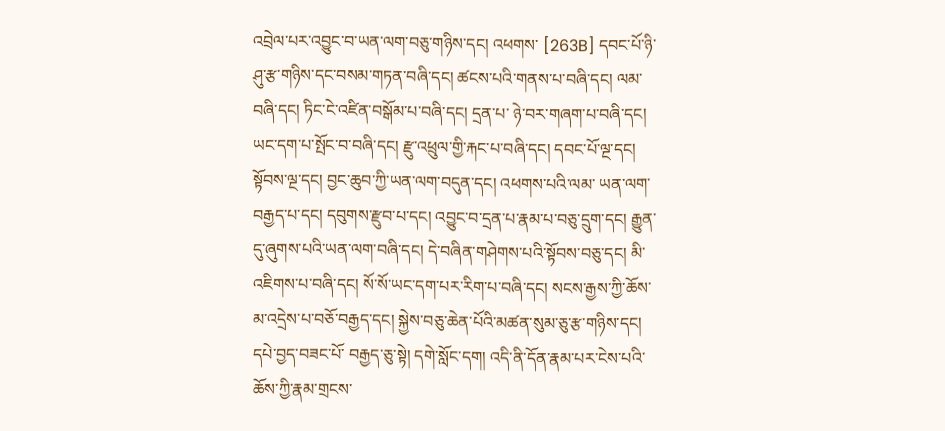འབྲེལ་པར་འབྱུང་བ་ཡན་ལག་བཅུ་གཉིས་དང། འཕགས་ [263B] དབང་པོ་ཉི་ཤུ་རྩ་གཉིས་དང་བསམ་གཏན་བཞི་དང། ཚངས་པའི་གནས་པ་བཞི་དང། ལམ་བཞི་དང། ཏིང་ངེ་འཛིན་བསྒོམ་པ་བཞི་དང། དྲན་པ་ ཉེ་བར་གཞག་པ་བཞི་དང། ཡང་དག་པ་སྤོང་བ་བཞི་དང། རྫུ་འཕྲུལ་གྱི་རྐང་པ་བཞི་དང། དབང་པོ་ལྔ་དང། སྟོབས་ལྔ་དང། བྱང་ཆུབ་ཀྱི་ཡན་ལག་བདུན་དང། འཕགས་པའི་ལམ་ ཡན་ལག་བརྒྱད་པ་དང། དབུགས་རྫུབ་པ་དང། འབྱུང་བ་དྲན་པ་རྣམ་པ་བཅུ་དྲུག་དང། རྒྱུན་དུ་ཞུགས་པའི་ཡན་ལག་བཞི་དང། དེ་བཞིན་གཤེགས་པའི་སྟོབས་བཅུ་དང། མི་ འཇིགས་པ་བཞི་དང། སོ་སོ་ཡང་དག་པར་རིག་པ་བཞི་དང། སངས་རྒྱས་ཀྱི་ཆོས་མ་འདྲེས་པ་བཅོ་བརྒྱད་དང། སྐྱེས་བཅུ་ཆེན་པོའི་མཚན་སུམ་ཅུ་རྩ་གཉིས་དང། དཔེ་བྱད་བཟང་པོ་ བརྒྱད་ཅུ་སྟེ། དགེ་སློང་དག། འདི་ནི་དོན་རྣམ་པར་ངེས་པའི་ཆོས་ཀྱི་རྣམ་གྲངས་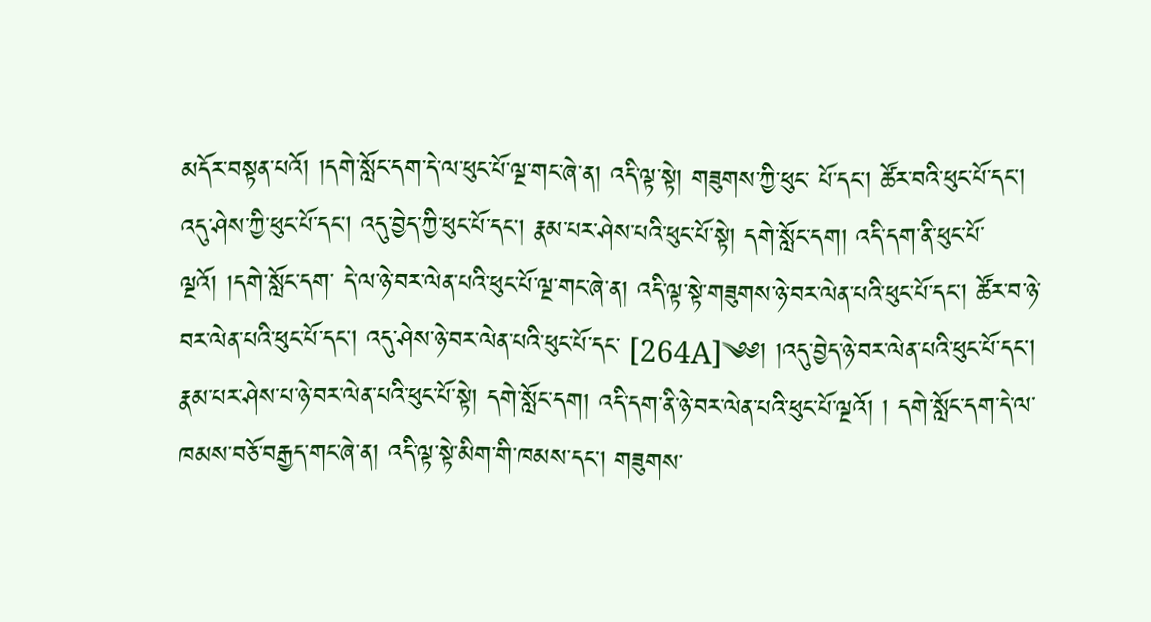མདོར་བསྟན་པའོ། །དགེ་སློང་དག་དེ་ལ་ཕུང་པོ་ལྔ་གང་ཞེ་ན། འདི་ལྟ་སྟེ། གཟུགས་ཀྱི་ཕུང་ པོ་དང། ཚོར་བའི་ཕུང་པོ་དང། འདུ་ཤེས་ཀྱི་ཕུང་པོ་དང། འདུ་བྱེད་ཀྱི་ཕུང་པོ་དང། རྣམ་པར་ཤེས་པའི་ཕུང་པོ་སྟེ། དགེ་སློང་དག། འདི་དག་ནི་ཕུང་པོ་ལྔའོ། །དགེ་སློང་དག་ དེ་ལ་ཉེ་བར་ལེན་པའི་ཕུང་པོ་ལྔ་གང་ཞེ་ན། འདི་ལྟ་སྟེ་གཟུགས་ཉེ་བར་ལེན་པའི་ཕུང་པོ་དང། ཚོར་བ་ཉེ་བར་ལེན་པའི་ཕུང་པོ་དང། འདུ་ཤེས་ཉེ་བར་ལེན་པའི་ཕུང་པོ་དང་ [264A]༄༅། །འདུ་བྱེད་ཉེ་བར་ལེན་པའི་ཕུང་པོ་དང། རྣམ་པར་ཤེས་པ་ཉེ་བར་ལེན་པའི་ཕུང་པོ་སྟེ། དགེ་སློང་དག། འདི་དག་ནི་ཉེ་བར་ལེན་པའི་ཕུང་པོ་ལྔའོ། ། དགེ་སློང་དག་དེ་ལ་ཁམས་བཅོ་བརྒྱད་གང་ཞེ་ན། འདི་ལྟ་སྟེ་མིག་གི་ཁམས་དང། གཟུགས་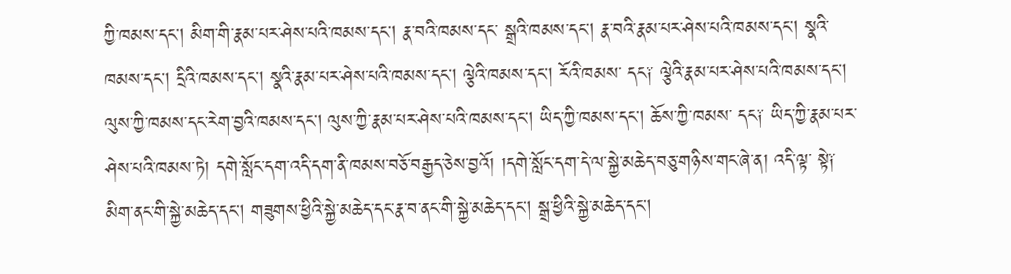ཀྱི་ཁམས་དང། མིག་གི་རྣམ་པར་ཤེས་པའི་ཁམས་དང། རྣ་བའི་ཁམས་དང་ སྒྲའི་ཁམས་དང། རྣ་བའི་རྣམ་པར་ཤེས་པའི་ཁམས་དང། སྣའི་ཁམས་དང། དྲིའི་ཁམས་དང། སྣའི་རྣམ་པར་ཤེས་པའི་ཁམས་དང། ལྕེའི་ཁམས་དང། རོའི་ཁམས་ དང༑ ལྕེའི་རྣམ་པར་ཤེས་པའི་ཁམས་དང། ལུས་ཀྱི་ཁམས་དང་རེག་བྱའི་ཁམས་དང། ལུས་ཀྱི་རྣམ་པར་ཤེས་པའི་ཁམས་དང། ཡིད་ཀྱི་ཁམས་དང། ཆོས་ཀྱི་ཁམས་ དང༑ ཡིད་ཀྱི་རྣམ་པར་ཤེས་པའི་ཁམས་ཏེ། དགེ་སློང་དག་འདི་དག་ནི་ཁམས་བཅོ་བརྒྱད་ཅེས་བྱའོ། །དགེ་སློང་དག་དེ་ལ་སྐྱེ་མཆེད་བཅུ་གཉིས་གང་ཞེ་ན། འདི་ལྟ་ སྟེ༑ མིག་ནང་གི་སྐྱེ་མཆེད་དང། གཟུགས་ཕྱིའི་སྐྱེ་མཆེད་དང་རྣ་བ་ནང་གི་སྐྱེ་མཆེད་དང། སྒྲ་ཕྱིའི་སྐྱེ་མཆེད་དང།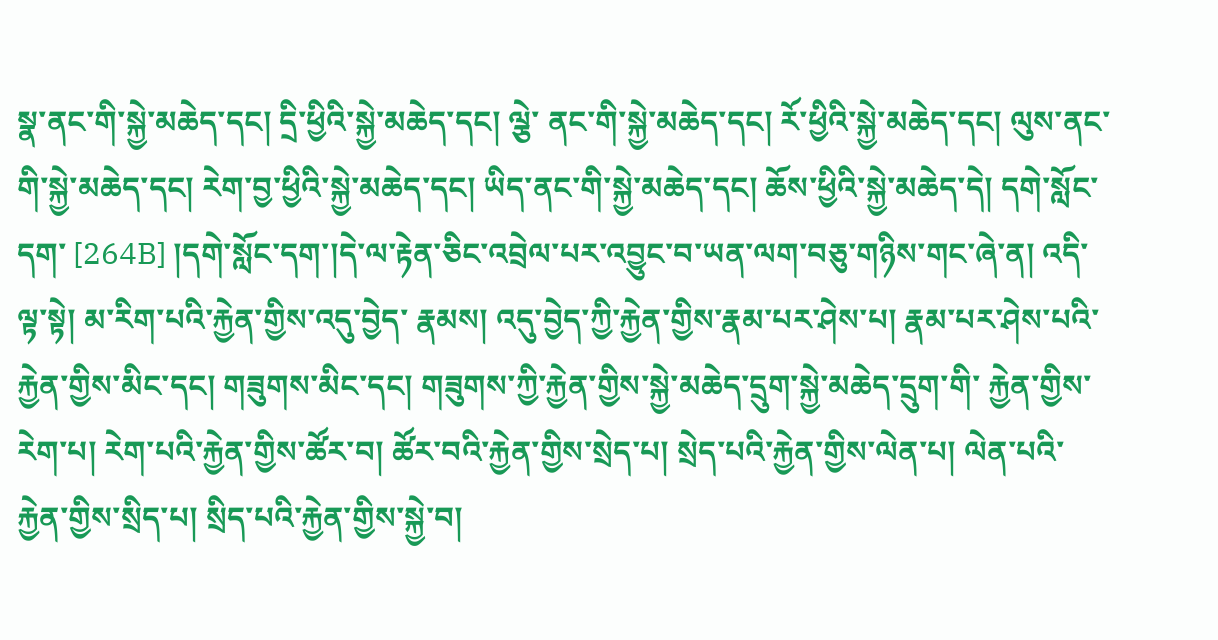སྣ་ནང་གི་སྐྱེ་མཆེད་དང། དྲི་ཕྱིའི་སྐྱེ་མཆེད་དང། ལྕེ་ ནང་གི་སྐྱེ་མཆེད་དང། རོ་ཕྱིའི་སྐྱེ་མཆེད་དང། ལུས་ནང་གི་སྐྱེ་མཆེད་དང། རེག་བྱ་ཕྱིའི་སྐྱེ་མཆེད་དང། ཡིད་ནང་གི་སྐྱེ་མཆེད་དང། ཆོས་ཕྱིའི་སྐྱེ་མཆེད་དེ། དགེ་སློང་དག་ [264B] །དགེ་སློང་དག་།དེ་ལ་རྟེན་ཅིང་འབྲེལ་པར་འབྱུང་བ་ཡན་ལག་བཅུ་གཉིས་གང་ཞེ་ན། འདི་ལྟ་སྟེ། མ་རིག་པའི་རྐྱེན་གྱིས་འདུ་བྱེད་ རྣམས། འདུ་བྱེད་ཀྱི་རྐྱེན་གྱིས་རྣམ་པར་ཤེས་པ། རྣམ་པར་ཤེས་པའི་རྐྱེན་གྱིས་མིང་དང། གཟུགས་མིང་དང། གཟུགས་ཀྱི་རྐྱེན་གྱིས་སྐྱེ་མཆེད་དྲུག་སྐྱེ་མཆེད་དྲུག་གི་ རྐྱེན་གྱིས་རེག་པ། རེག་པའི་རྐྱེན་གྱིས་ཚོར་བ། ཚོར་བའི་རྐྱེན་གྱིས་སྲེད་པ། སྲེད་པའི་རྐྱེན་གྱིས་ལེན་པ། ལེན་པའི་རྐྱེན་གྱིས་སྲིད་པ། སྲིད་པའི་རྐྱེན་གྱིས་སྐྱེ་བ།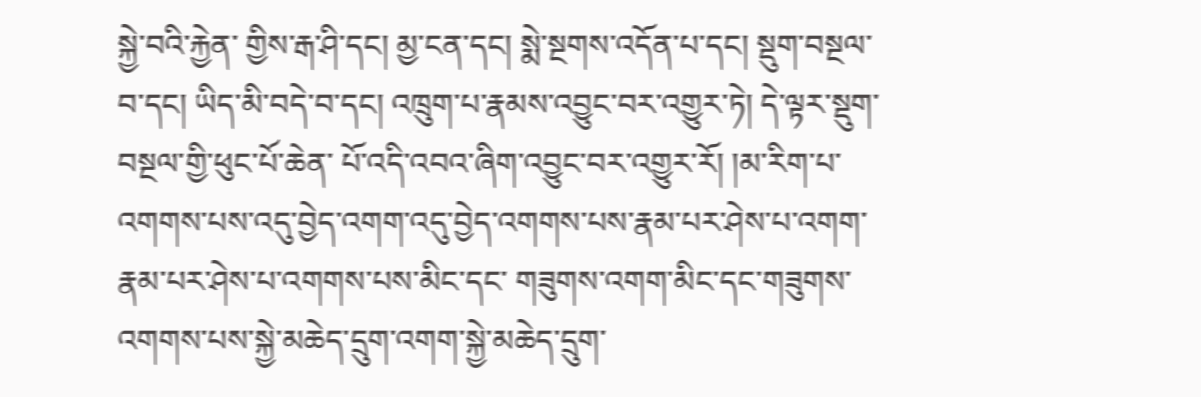སྐྱེ་བའི་རྐྱེན་ གྱིས་རྒ་ཤི་དང། མྱ་ངན་དང། སྨེ་སྔགས་འདོན་པ་དང། སྡུག་བསྔལ་བ་དང། ཡིད་མི་བདེ་བ་དང། འཁྲུག་པ་རྣམས་འབྱུང་བར་འགྱུར་ཏེ། དེ་ལྟར་སྡུག་བསྔལ་གྱི་ཕུང་པོ་ཆེན་ པོ་འདི་འབའ་ཞིག་འབྱུང་བར་འགྱུར་རོ། །མ་རིག་པ་འགགས་པས་འདུ་བྱེད་འགག་འདུ་བྱེད་འགགས་པས་རྣམ་པར་ཤེས་པ་འགག་རྣམ་པར་ཤེས་པ་འགགས་པས་མིང་དང་ གཟུགས་འགག་མིང་དང་གཟུགས་འགགས་པས་སྐྱེ་མཆེད་དྲུག་འགག་སྐྱེ་མཆེད་དྲུག་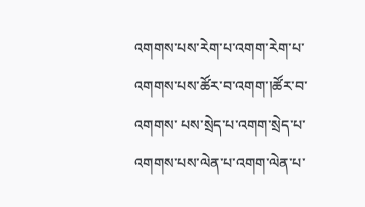འགགས་པས་རེག་པ་འགག་རེག་པ་འགགས་པས་ཚོར་བ་འགག་།ཚོར་བ་འགགས་ པས་སྲེད་པ་འགག་སྲེད་པ་འགགས་པས་ལེན་པ་འགག་ལེན་པ་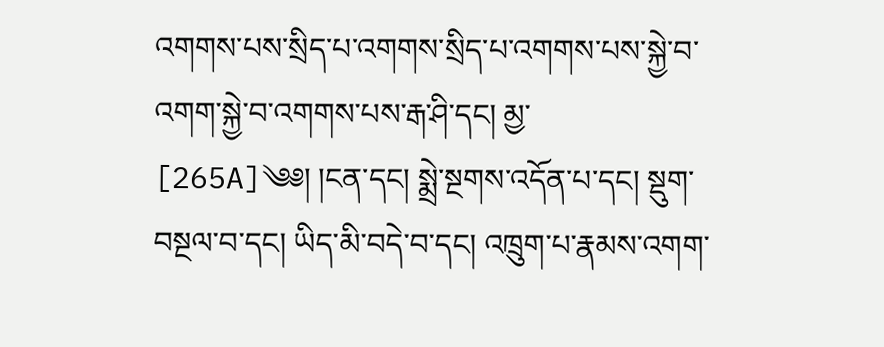འགགས་པས་སྲིད་པ་འགགས་སྲིད་པ་འགགས་པས་སྐྱེ་བ་འགག་སྐྱེ་བ་འགགས་པས་རྒ་ཤི་དང། མྱ་ [265A]༄༅། །ངན་དང། སྨྲེ་སྔགས་འདོན་པ་དང། སྡུག་བསྔལ་བ་དང། ཡིད་མི་བདེ་བ་དང། འཁྲུག་པ་རྣམས་འགག་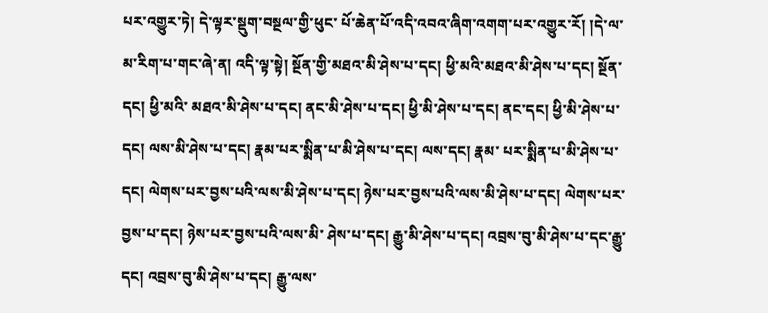པར་འགྱུར་ཏེ། དེ་ལྟར་སྡུག་བསྔལ་གྱི་ཕུང་ པོ་ཆེན་པོ་འདི་འབའ་ཞིག་འགག་པར་འགྱུར་རོ། །དེ་ལ་མ་རིག་པ་གང་ཞེ་ན། འདི་ལྟ་སྟེ། སྔོན་གྱི་མཐའ་མི་ཤེས་པ་དང། ཕྱི་མའི་མཐའ་མི་ཤེས་པ་དང། སྔོན་དང། ཕྱི་མའི་ མཐའ་མི་ཤེས་པ་དང། ནང་མི་ཤེས་པ་དང། ཕྱི་མི་ཤེས་པ་དང། ནང་དང། ཕྱི་མི་ཤེས་པ་དང། ལས་མི་ཤེས་པ་དང། རྣམ་པར་སྨིན་པ་མི་ཤེས་པ་དང། ལས་དང། རྣམ་ པར་སྨིན་པ་མི་ཤེས་པ་དང། ལེགས་པར་བྱས་པའི་ལས་མི་ཤེས་པ་དང། ཉེས་པར་བྱས་པའི་ལས་མི་ཤེས་པ་དང། ལེགས་པར་བྱས་པ་དང། ཉེས་པར་བྱས་པའི་ལས་མི་ ཤེས་པ་དང། རྒྱུ་མི་ཤེས་པ་དང། འབྲས་བུ་མི་ཤེས་པ་དང་རྒྱུ་དང། འབྲས་བུ་མི་ཤེས་པ་དང། རྒྱུ་ལས་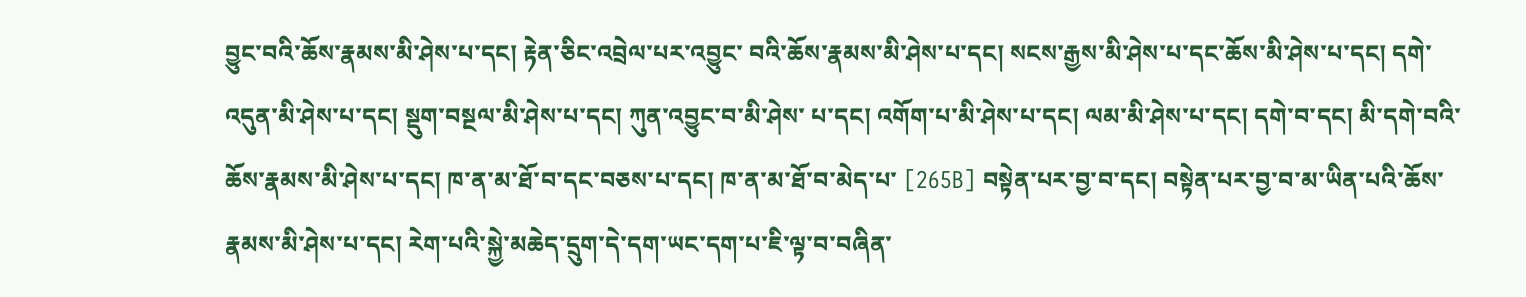བྱུང་བའི་ཆོས་རྣམས་མི་ཤེས་པ་དང། རྟེན་ཅིང་འབྲེལ་པར་འབྱུང་ བའི་ཆོས་རྣམས་མི་ཤེས་པ་དང། སངས་རྒྱས་མི་ཤེས་པ་དང་ཆོས་མི་ཤེས་པ་དང། དགེ་འདུན་མི་ཤེས་པ་དང། སྡུག་བསྔལ་མི་ཤེས་པ་དང། ཀུན་འབྱུང་བ་མི་ཤེས་ པ་དང། འགོག་པ་མི་ཤེས་པ་དང། ལམ་མི་ཤེས་པ་དང། དགེ་བ་དང། མི་དགེ་བའི་ཆོས་རྣམས་མི་ཤེས་པ་དང། ཁ་ན་མ་ཐོ་བ་དང་བཅས་པ་དང། ཁ་ན་མ་ཐོ་བ་མེད་པ་ [265B] བསྟེན་པར་བྱ་བ་དང། བསྟེན་པར་བྱ་བ་མ་ཡིན་པའི་ཆོས་རྣམས་མི་ཤེས་པ་དང། རེག་པའི་སྐྱེ་མཆེད་དྲུག་དེ་དག་ཡང་དག་པ་ཇི་ལྟ་བ་བཞིན་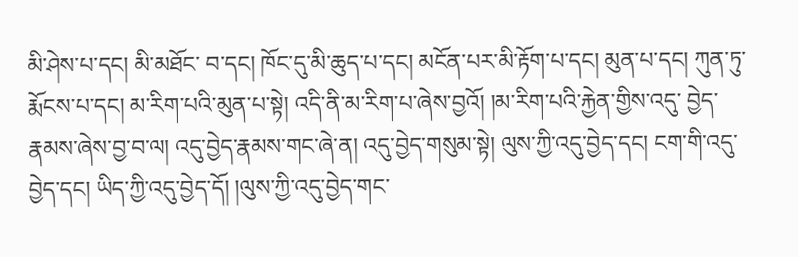མི་ཤེས་པ་དང། མི་མཐོང་ བ་དང། ཁོང་དུ་མི་ཆུད་པ་དང། མངོན་པར་མི་རྟོག་པ་དང། མུན་པ་དང། ཀུན་ཏུ་རྨོངས་པ་དང། མ་རིག་པའི་མུན་པ་སྟེ། འདི་ནི་མ་རིག་པ་ཞེས་བྱའོ། །མ་རིག་པའི་རྐྱེན་གྱིས་འདུ་ བྱེད་རྣམས་ཞེས་བྱ་བ་ལ། འདུ་བྱེད་རྣམས་གང་ཞེ་ན། འདུ་བྱེད་གསུམ་སྟེ། ལུས་ཀྱི་འདུ་བྱེད་དང། ངག་གི་འདུ་བྱེད་དང། ཡིད་ཀྱི་འདུ་བྱེད་དོ། །ལུས་ཀྱི་འདུ་བྱེད་གང་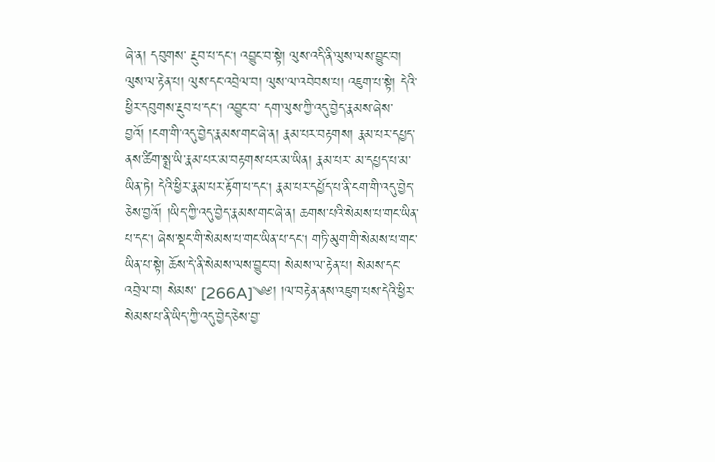ཞེ་ན། དབུགས་ རྔུབ་པ་དང། འབྱུང་བ་སྟེ། ལུས་འདི་ནི་ལུས་ལས་བྱུང་བ། ལུས་ལ་རྟེན་པ། ལུས་དང་འབྲེལ་བ། ལུས་ལ་འབེབས་པ། འཇུག་པ་སྟེ། དེའི་ཕྱིར་དབུགས་རྔུབ་པ་དང། འབྱུང་བ་ དག་ལུས་ཀྱི་འདུ་བྱེད་རྣམས་ཞེས་བྱའོ། །ངག་གི་འདུ་བྱེད་རྣམས་གང་ཞེ་ན། རྣམ་པར་བརྟགས། རྣམ་པར་དཔྱད་ནས་ཚིག་སྨྲ་ཡི་རྣམ་པར་མ་བརྟགས་པར་མ་ཡིན། རྣམ་པར་ མ་དཔྱད་པ་མ་ཡིན་ཏེ། དེའི་ཕྱིར་རྣམ་པར་རྟོག་པ་དང། རྣམ་པར་དཔྱོད་པ་ནི་ངག་གི་འདུ་བྱེད་ཅེས་བྱའོ། །ཡིད་ཀྱི་འདུ་བྱེད་རྣམས་གང་ཞེ་ན། ཆགས་པའི་སེམས་པ་གང་ཡིན་ པ་དང། ཞེས་སྡང་གི་སེམས་པ་གང་ཡིན་པ་དང། གཏི་མུག་གི་སེམས་པ་གང་ཡིན་པ་སྟེ། ཆོས་དེ་ནི་སེམས་ལས་བྱུང་བ། སེམས་ལ་རྟེན་པ། སེམས་དང་འབྲེལ་བ། སེམས་ [266A]༄༅། །ལ་བརྟེན་ནས་འཇུག་པས་དེའི་ཕྱིར་སེམས་པ་ནི་ཡིད་ཀྱི་འདུ་བྱེད་ཅེས་བྱ་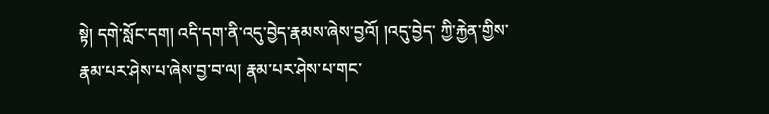སྟེ། དགེ་སློང་དག། འདི་དག་ནི་འདུ་བྱེད་རྣམས་ཞེས་བྱའོ། །འདུ་བྱེད་ ཀྱི་རྐྱེན་གྱིས་རྣམ་པར་ཤེས་པ་ཞེས་བྱ་བ་ལ། རྣམ་པར་ཤེས་པ་གང་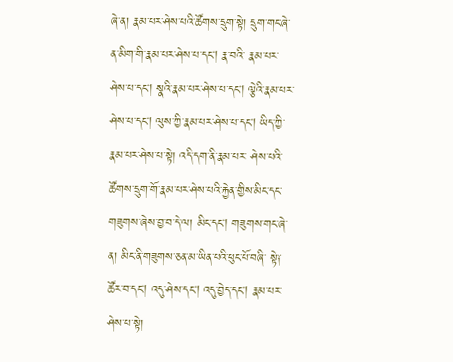ཞེ་ན། རྣམ་པར་ཤེས་པའི་ཚོགས་དྲུག་སྟེ། དྲུག་གང་ཞེ་ན་མིག་གི་རྣམ་པར་ཤེས་པ་དང། རྣ་བའི་ རྣམ་པར་ཤེས་པ་དང། སྣའི་རྣམ་པར་ཤེས་པ་དང། ལྕེའི་རྣམ་པར་ཤེས་པ་དང། ལུས་ཀྱི་རྣམ་པར་ཤེས་པ་དང། ཡིད་ཀྱི་རྣམ་པར་ཤེས་པ་སྟེ། འདི་དག་ནི་རྣམ་པར་ ཤེས་པའི་ཚོགས་དྲུག་གོ་རྣམ་པར་ཤེས་པའི་རྐྱེན་གྱིས་མིང་དང་གཟུགས་ཞེས་བྱ་བ་དེ་ལ། མིང་དང། གཟུགས་གང་ཞེ་ན། མིང་ནི་གཟུགས་ཅན་མ་ཡིན་པའི་ཕུང་པོ་བཞི་ སྟེ༑ ཚོར་བ་དང། འདུ་ཤེས་དང། འདུ་བྱེད་དང། རྣམ་པར་ཤེས་པ་སྟེ།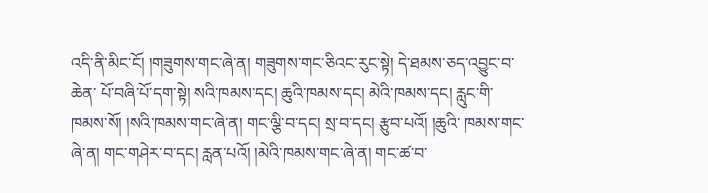འདི་ནི་མིང་ངོ། །གཟུགས་གང་ཞེ་ན། གཟུགས་གང་ཅིའང་རུང་སྟེ། དེ་ཐམས་ཅད་འབྱུང་བ་ཆེན་ པོ་བཞི་པོ་དག་སྟེ། སའི་ཁམས་དང། ཆུའི་ཁམས་དང། མེའི་ཁམས་དང། རླུང་གི་ཁམས་སོ། །སའི་ཁམས་གང་ཞེ་ན། གང་ལྕི་བ་དང། སྲ་བ་དང། རྩུབ་པའོ། །ཆུའི་ ཁམས་གང་ཞེ་ན། གང་གཤེར་བ་དང། རླན་པའོ། །མེའི་ཁམས་གང་ཞེ་ན། གང་ཚ་བ་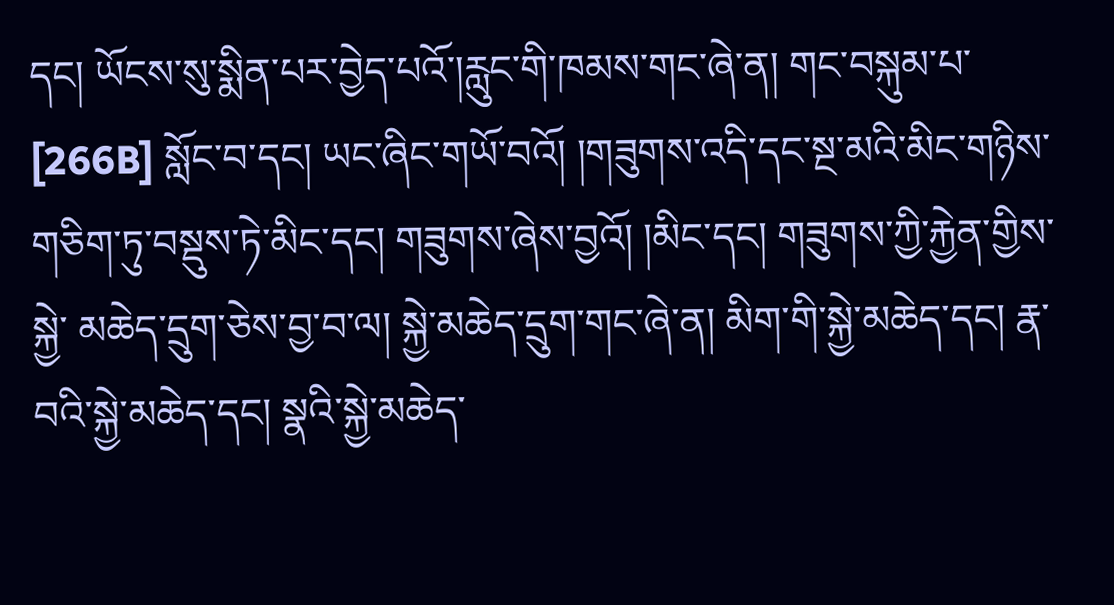དང། ཡོངས་སུ་སྨིན་པར་བྱེད་པའོ་།རླུང་གི་ཁམས་གང་ཞེ་ན། གང་བསྐུམ་པ་ [266B] སློང་བ་དང། ཡང་ཞིང་གཡོ་བའོ། །གཟུགས་འདི་དང་སྔ་མའི་མིང་གཉིས་གཅིག་ཏུ་བསྡུས་ཏེ་མིང་དང། གཟུགས་ཞེས་བྱའོ། །མིང་དང། གཟུགས་ཀྱི་རྐྱེན་གྱིས་སྐྱེ་ མཆེད་དྲུག་ཅེས་བྱ་བ་ལ། སྐྱེ་མཆེད་དྲུག་གང་ཞེ་ན། མིག་གི་སྐྱེ་མཆེད་དང། རྣ་བའི་སྐྱེ་མཆེད་དང། སྣའི་སྐྱེ་མཆེད་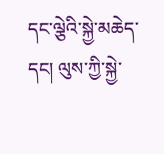དང་ལྕེའི་སྐྱེ་མཆེད་དང། ལུས་ཀྱི་སྐྱེ་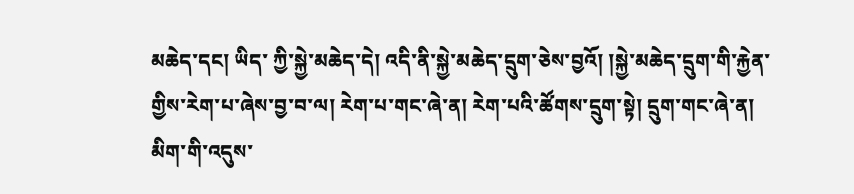མཆེད་དང། ཡིད་ ཀྱི་སྐྱེ་མཆེད་དེ། འདི་ནི་སྐྱེ་མཆེད་དྲུག་ཅེས་བྱའོ། །སྐྱེ་མཆེད་དྲུག་གི་རྐྱེན་གྱིས་རེག་པ་ཞེས་བྱ་བ་ལ། རེག་པ་གང་ཞེ་ན། རེག་པའི་ཚོགས་དྲུག་སྟེ། དྲུག་གང་ཞེ་ན། མིག་གི་འདུས་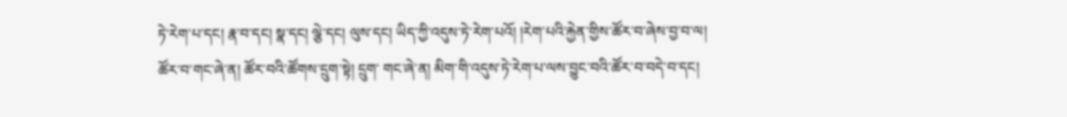ཏེ་རེག་པ་དང། རྣ་བ་དང། སྣ་དང། ལྕེ་དང། ལུས་དང། ཡིད་ཀྱི་འདུས་ཏེ་རེག་པའོ། །རེག་པའི་རྐྱེན་གྱིས་ཚོར་བ་ཞེས་བྱ་བ་ལ། ཚོར་བ་གང་ཞེ་ན། ཚོར་བའི་ཚོགས་དྲུག་སྟེ། དྲུག་ གང་ཞེ་ན། མིག་གི་འདུས་ཏེ་རེག་པ་ལས་བྱུང་བའི་ཚོར་བ་བདེ་བ་དང།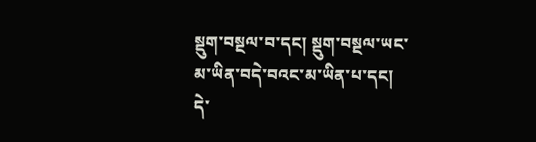སྡུག་བསྔལ་བ་དང། སྡུག་བསྔལ་ཡང་མ་ཡིན་བདེ་བའང་མ་ཡིན་པ་དང། དེ་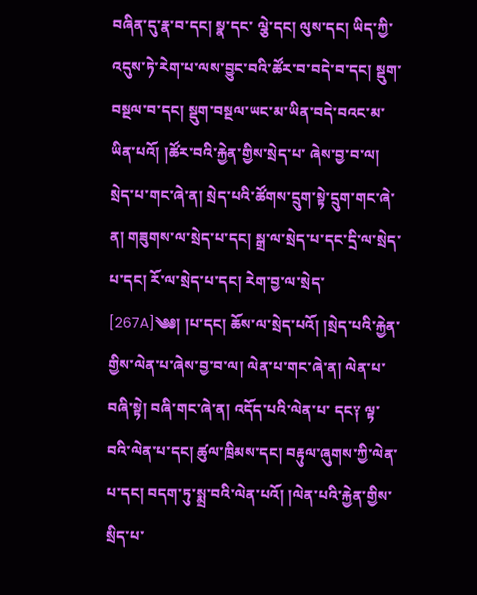བཞིན་དུ་རྣ་བ་དང། སྣ་དང་ ལྕེ་དང། ལུས་དང། ཡིད་ཀྱི་འདུས་ཏེ་རེག་པ་ལས་བྱུང་བའི་ཚོར་བ་བདེ་བ་དང། སྡུག་བསྔལ་བ་དང། སྡུག་བསྔལ་ཡང་མ་ཡིན་བདེ་བའང་མ་ཡིན་པའོ། །ཚོར་བའི་རྐྱེན་གྱིས་སྲེད་པ་ ཞེས་བྱ་བ་ལ། སྲེད་པ་གང་ཞེ་ན། སྲེད་པའི་ཚོགས་དྲུག་སྟེ་དྲུག་གང་ཞེ་ན། གཟུགས་ལ་སྲེད་པ་དང། སྒྲ་ལ་སྲེད་པ་དང་དྲི་ལ་སྲེད་པ་དང། རོ་ལ་སྲེད་པ་དང། རེག་བྱ་ལ་སྲེད་ [267A]༄༅། །པ་དང། ཆོས་ལ་སྲེད་པའོ། །སྲེད་པའི་རྐྱེན་གྱིས་ལེན་པ་ཞེས་བྱ་བ་ལ། ལེན་པ་གང་ཞེ་ན། ལེན་པ་བཞི་སྟེ། བཞི་གང་ཞེ་ན། འདོད་པའི་ལེན་པ་ དང༑ ལྟ་བའི་ལེན་པ་དང། ཚུལ་ཁྲིམས་དང། བརྟུལ་ཞུགས་ཀྱི་ལེན་པ་དང། བདག་ཏུ་སྨྲ་བའི་ལེན་པའོ། །ལེན་པའི་རྐྱེན་གྱིས་སྲིད་པ་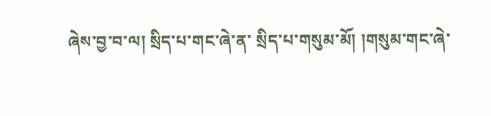ཞེས་བྱ་བ་ལ། སྲིད་པ་གང་ཞེ་ན་ སྲིད་པ་གསུམ་མོ། །གསུམ་གང་ཞེ་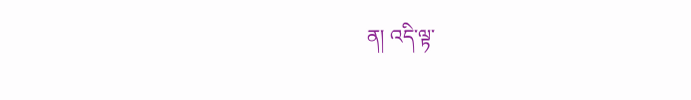ན། འདི་ལྟ་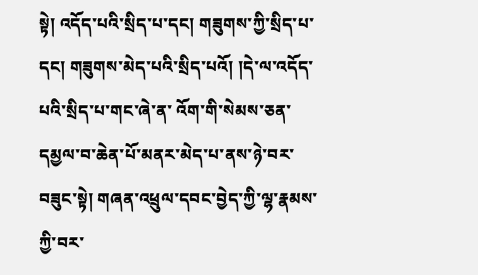སྟེ། འདོད་པའི་སྲིད་པ་དང། གཟུགས་ཀྱི་སྲིད་པ་དང། གཟུགས་མེད་པའི་སྲིད་པའོ། །དེ་ལ་འདོད་པའི་སྲིད་པ་གང་ཞེ་ན་ འོག་གི་སེམས་ཅན་དམྱལ་བ་ཆེན་པོ་མནར་མེད་པ་ནས་ཉེ་བར་བཟུང་སྟེ། གཞན་འཕྲུལ་དབང་བྱེད་ཀྱི་ལྷ་རྣམས་ཀྱི་བར་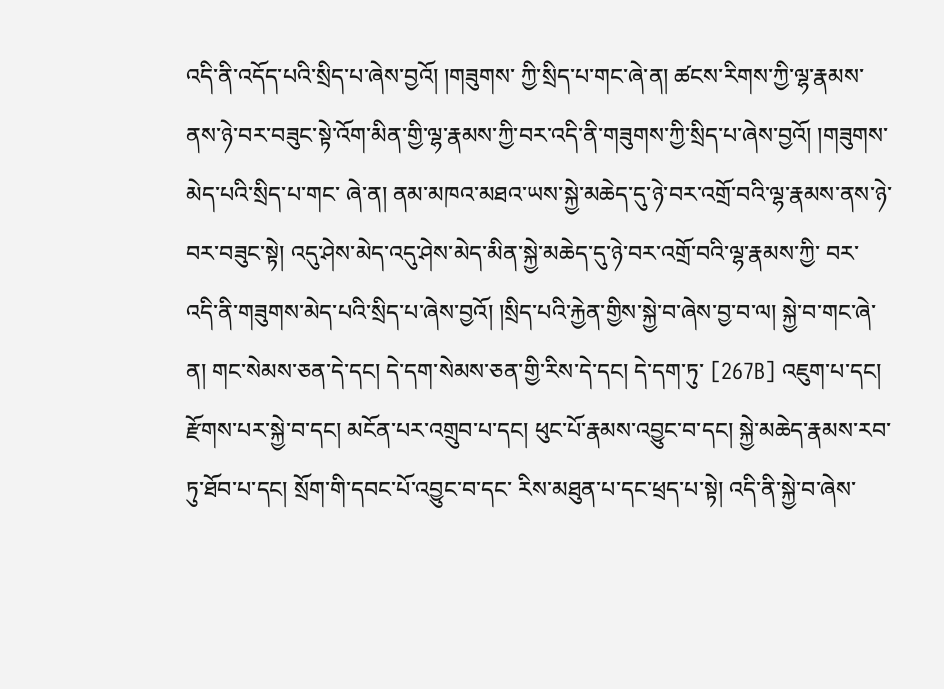འདི་ནི་འདོད་པའི་སྲིད་པ་ཞེས་བྱའོ། །གཟུགས་ ཀྱི་སྲིད་པ་གང་ཞེ་ན། ཚངས་རིགས་ཀྱི་ལྷ་རྣམས་ནས་ཉེ་བར་བཟུང་སྟེ་འོག་མིན་གྱི་ལྷ་རྣམས་ཀྱི་བར་འདི་ནི་གཟུགས་ཀྱི་སྲིད་པ་ཞེས་བྱའོ། །གཟུགས་མེད་པའི་སྲིད་པ་གང་ ཞེ་ན། ནམ་མཁའ་མཐའ་ཡས་སྐྱེ་མཆེད་དུ་ཉེ་བར་འགྲོ་བའི་ལྷ་རྣམས་ནས་ཉེ་བར་བཟུང་སྟེ། འདུ་ཤེས་མེད་འདུ་ཤེས་མེད་མིན་སྐྱེ་མཆེད་དུ་ཉེ་བར་འགྲོ་བའི་ལྷ་རྣམས་ཀྱི་ བར་འདི་ནི་གཟུགས་མེད་པའི་སྲིད་པ་ཞེས་བྱའོ། །སྲིད་པའི་རྐྱེན་གྱིས་སྐྱེ་བ་ཞེས་བྱ་བ་ལ། སྐྱེ་བ་གང་ཞེ་ན། གང་སེམས་ཅན་དེ་དང། དེ་དག་སེམས་ཅན་གྱི་རིས་དེ་དང། དེ་དག་ཏུ་ [267B] འཇུག་པ་དང། རྫོགས་པར་སྐྱེ་བ་དང། མངོན་པར་འགྲུབ་པ་དང། ཕུང་པོ་རྣམས་འབྱུང་བ་དང། སྐྱེ་མཆེད་རྣམས་རབ་ཏུ་ཐོབ་པ་དང། སྲོག་གི་དབང་པོ་འབྱུང་བ་དང་ རིས་མཐུན་པ་དང་ཕྲད་པ་སྟེ། འདི་ནི་སྐྱེ་བ་ཞེས་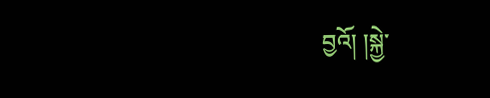བྱའོ། །སྐྱེ་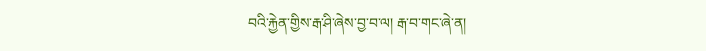བའི་རྐྱེན་གྱིས་རྒ་ཤི་ཞེས་བྱ་བ་ལ། རྒ་བ་གང་ཞེ་ན།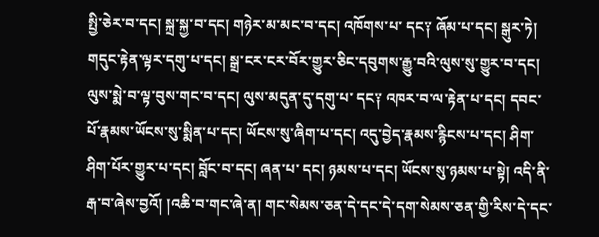སྤྱི་ཅེར་བ་དང། སྐྲ་སྐྱ་བ་དང། གཉེར་མ་མང་བ་དང། འཁོགས་པ་ དང༑ ཞོམ་པ་དང། སྒུར་ཏེ། གདུང་རྟེན་ལྟར་དགུ་པ་དང། སྒྲ་ངར་ངར་བོར་གྱུར་ཅིང་དབུགས་རྒྱུ་བའི་ལུས་སུ་གྱུར་བ་དང། ལུས་སྨེ་བ་ལྟ་བུས་གང་བ་དང། ལུས་མདུན་དུ་དགུ་པ་ དང༑ འཁར་བ་ལ་རྟེན་པ་དང། དབང་པོ་རྣམས་ཡོངས་སུ་སྨིན་པ་དང། ཡོངས་སུ་ཞིག་པ་དང། འདུ་བྱེད་རྣམས་རྙིངས་པ་དང། ཤིག་ཤིག་པོར་གྱུར་པ་དང། བློང་བ་དང། ཞན་པ་ དང། ཉམས་པ་དང། ཡོངས་སུ་ཉམས་པ་སྟེ། འདི་ནི་རྒ་བ་ཞེས་བྱའོ། །འཆི་བ་གང་ཞེ་ན། གང་སེམས་ཅན་དེ་དང་དེ་དག་སེམས་ཅན་གྱི་རིས་དེ་དང་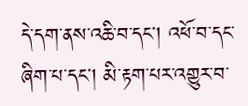དེ་དག་ནས་འཆི་བ་དང། འཕོ་བ་དང་ ཞིག་པ་དང། མི་རྟག་པར་འགྱུར་བ་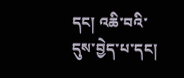དང། འཆི་བའི་དུས་བྱེད་པ་དང།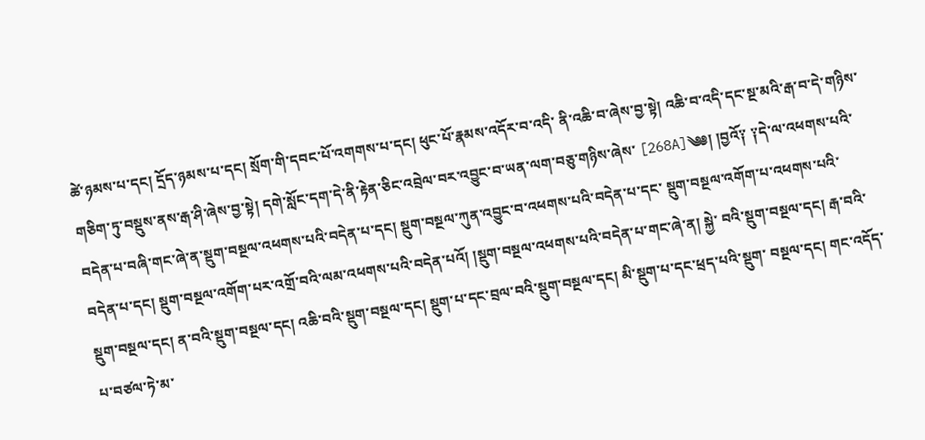ཚེ་ཉམས་པ་དང། དྲོད་ཉམས་པ་དང། སྲོག་གི་དབང་པོ་འགགས་པ་དང། ཕུང་པོ་རྣམས་འདོར་བ་འདི་ ནི་འཆི་བ་ཞེས་བྱ་སྟེ། འཆི་བ་འདི་དང་སྔ་མའི་རྒ་བ་དེ་གཉིས་གཅིག་ཏུ་བསྡུས་ནས་རྒ་ཤི་ཞེས་བྱ་སྟེ། དགེ་སློང་དག་དེ་ནི་རྟེན་ཅིང་འབྲེལ་བར་འབྱུང་བ་ཡན་ལག་བཅུ་གཉིས་ཞེས་ [268A]༄༅། །བྱའོ༑ ༑དེ་ལ་འཕགས་པའི་བདེན་པ་བཞི་གང་ཞེ་ན་སྡུག་བསྔལ་འཕགས་པའི་བདེན་པ་དང། སྡུག་བསྔལ་ཀུན་འབྱུང་བ་འཕགས་པའི་བདེན་པ་དང་ སྡུག་བསྔལ་འགོག་པ་འཕགས་པའི་བདེན་པ་དང། སྡུག་བསྔལ་འགོག་པར་འགྲོ་བའི་ལམ་འཕགས་པའི་བདེན་པའོ། །སྡུག་བསྔལ་འཕགས་པའི་བདེན་པ་གང་ཞེ་ན། སྐྱེ་ བའི་སྡུག་བསྔལ་དང། རྒ་བའི་སྡུག་བསྔལ་དང། ན་བའི་སྡུག་བསྔལ་དང། འཆི་བའི་སྡུག་བསྔལ་དང། སྡུག་པ་དང་བྲལ་བའི་སྡུག་བསྔལ་དང། མི་སྡུག་པ་དང་ཕྲད་པའི་སྡུག་ བསྔལ་དང། གང་འདོད་པ་བཙལ་ཏེ་མ་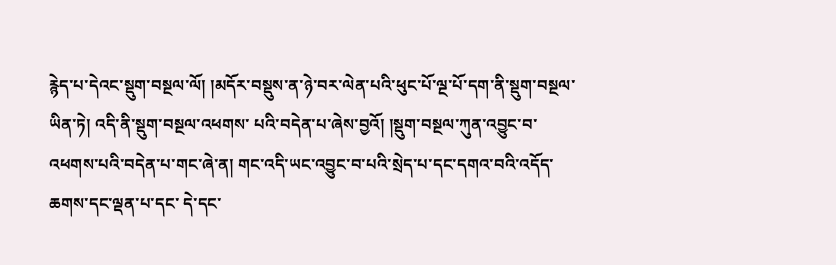རྙེད་པ་དེའང་སྡུག་བསྔལ་ལོ། །མདོར་བསྡུས་ན་ཉེ་བར་ལེན་པའི་ཕུང་པོ་ལྔ་པོ་དག་ནི་སྡུག་བསྔལ་ཡིན་ཏེ། འདི་ནི་སྡུག་བསྔལ་འཕགས་ པའི་བདེན་པ་ཞེས་བྱའོ། །སྡུག་བསྔལ་ཀུན་འབྱུང་བ་འཕགས་པའི་བདེན་པ་གང་ཞེ་ན། གང་འདི་ཡང་འབྱུང་བ་པའི་སྲེད་པ་དང་དགའ་བའི་འདོད་ཆགས་དང་ལྡན་པ་དང་ དེ་དང་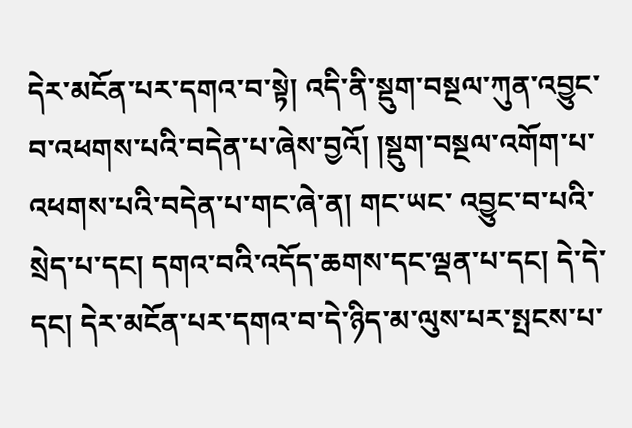དེར་མངོན་པར་དགའ་བ་སྟེ། འདི་ནི་སྡུག་བསྔལ་ཀུན་འབྱུང་བ་འཕགས་པའི་བདེན་པ་ཞེས་བྱའོ། །སྡུག་བསྔལ་འགོག་པ་འཕགས་པའི་བདེན་པ་གང་ཞེ་ན། གང་ཡང་ འབྱུང་བ་པའི་སྲེད་པ་དང། དགའ་བའི་འདོད་ཆགས་དང་ལྡན་པ་དང། དེ་དེ་དང། དེར་མངོན་པར་དགའ་བ་དེ་ཉིད་མ་ལུས་པར་སྤངས་པ་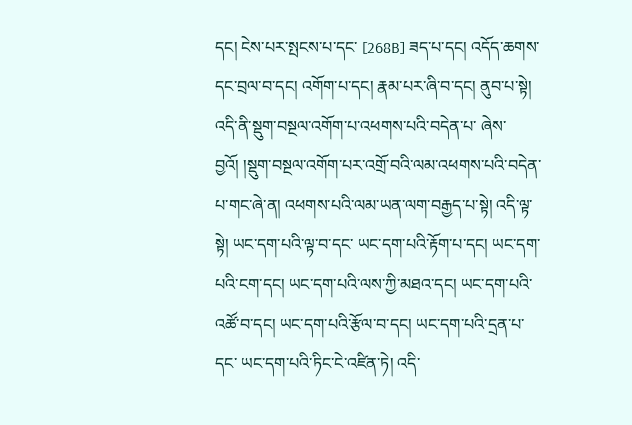དང། ངེས་པར་སྤངས་པ་དང་ [268B] ཟད་པ་དང། འདོད་ཆགས་དང་བྲལ་བ་དང། འགོག་པ་དང། རྣམ་པར་ཞི་བ་དང། ནུབ་པ་སྟེ། འདི་ནི་སྡུག་བསྔལ་འགོག་པ་འཕགས་པའི་བདེན་པ་ ཞེས་བྱའོ། །སྡུག་བསྔལ་འགོག་པར་འགྲོ་བའི་ལམ་འཕགས་པའི་བདེན་པ་གང་ཞེ་ན། འཕགས་པའི་ལམ་ཡན་ལག་བརྒྱད་པ་སྟེ། འདི་ལྟ་སྟེ། ཡང་དག་པའི་ལྟ་བ་དང་ ཡང་དག་པའི་རྟོག་པ་དང། ཡང་དག་པའི་ངག་དང། ཡང་དག་པའི་ལས་ཀྱི་མཐའ་དང། ཡང་དག་པའི་འཚོ་བ་དང། ཡང་དག་པའི་རྩོལ་བ་དང། ཡང་དག་པའི་དྲན་པ་དང་ ཡང་དག་པའི་ཏིང་ངེ་འཛིན་ཏེ། འདི་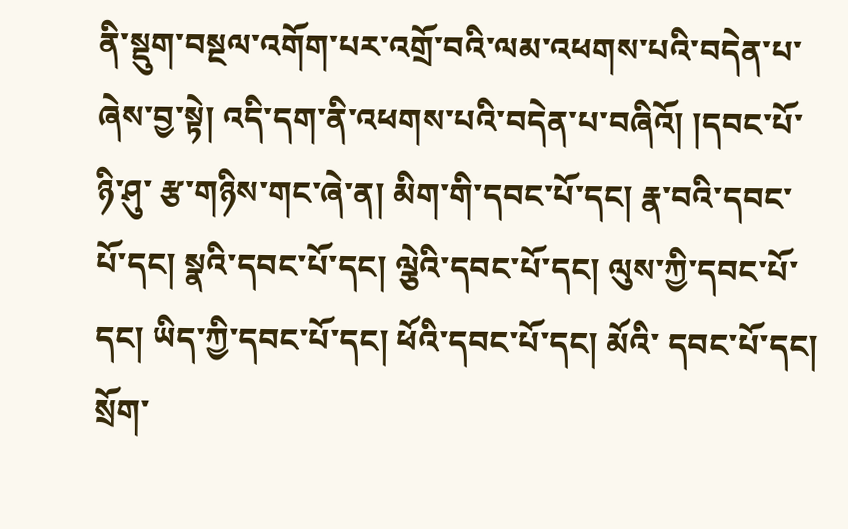ནི་སྡུག་བསྔལ་འགོག་པར་འགྲོ་བའི་ལམ་འཕགས་པའི་བདེན་པ་ཞེས་བྱ་སྟེ། འདི་དག་ནི་འཕགས་པའི་བདེན་པ་བཞིའོ། །དབང་པོ་ཉི་ཤུ་ རྩ་གཉིས་གང་ཞེ་ན། མིག་གི་དབང་པོ་དང། རྣ་བའི་དབང་པོ་དང། སྣའི་དབང་པོ་དང། ལྕེའི་དབང་པོ་དང། ལུས་ཀྱི་དབང་པོ་དང། ཡིད་ཀྱི་དབང་པོ་དང། ཕོའི་དབང་པོ་དང། མོའི་ དབང་པོ་དང། སྲོག་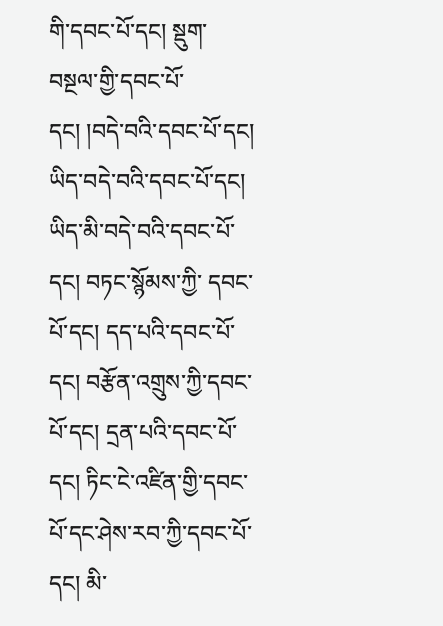གི་དབང་པོ་དང། སྡུག་བསྔལ་གྱི་དབང་པོ་དང། །བདེ་བའི་དབང་པོ་དང། ཡིད་བདེ་བའི་དབང་པོ་དང། ཡིད་མི་བདེ་བའི་དབང་པོ་དང། བཏང་སྙོམས་ཀྱི་ དབང་པོ་དང། དད་པའི་དབང་པོ་དང། བརྩོན་འགྲུས་ཀྱི་དབང་པོ་དང། དྲན་པའི་དབང་པོ་དང། ཏིང་ངེ་འཛིན་གྱི་དབང་པོ་དང་ཤེས་རབ་ཀྱི་དབང་པོ་དང། མི་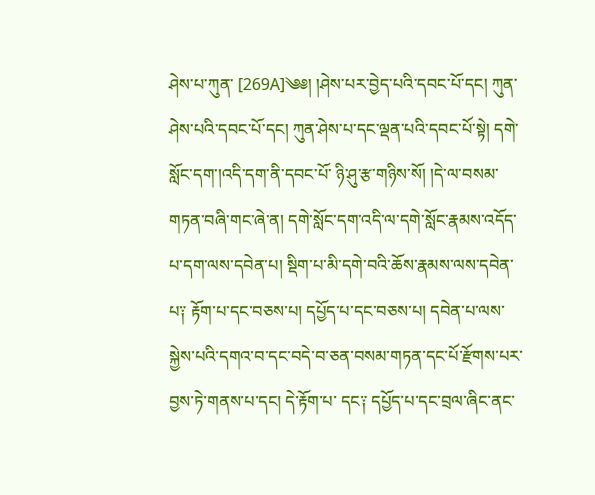ཤེས་པ་ཀུན་ [269A]༄༅། །ཤེས་པར་བྱེད་པའི་དབང་པོ་དང། ཀུན་ཤེས་པའི་དབང་པོ་དང། ཀུན་ཤེས་པ་དང་ལྡན་པའི་དབང་པོ་སྟེ། དགེ་སློང་དག་།འདི་དག་ནི་དབང་པོ་ ཉི་ཤུ་རྩ་གཉིས་སོ། །དེ་ལ་བསམ་གཏན་བཞི་གང་ཞེ་ན། དགེ་སློང་དག་འདི་ལ་དགེ་སློང་རྣམས་འདོད་པ་དག་ལས་དབེན་པ། སྡིག་པ་མི་དགེ་བའི་ཆོས་རྣམས་ལས་དབེན་ པ༑ རྟོག་པ་དང་བཅས་པ། དཔྱོད་པ་དང་བཅས་པ། དབེན་པ་ལས་སྐྱེས་པའི་དགའ་བ་དང་བདེ་བ་ཅན་བསམ་གཏན་དང་པོ་རྫོགས་པར་བྱས་ཏེ་གནས་པ་དང། དེ་རྟོག་པ་ དང༑ དཔྱོད་པ་དང་བྲལ་ཞིང་ནང་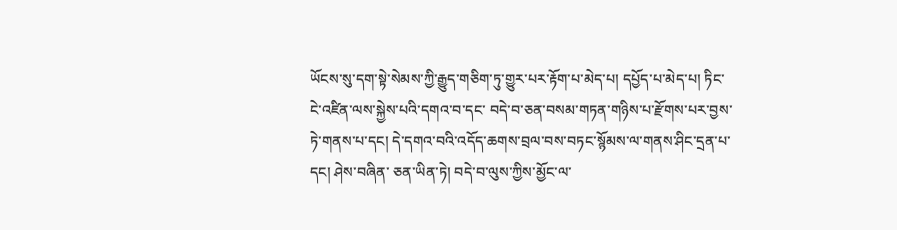ཡོངས་སུ་དག་སྟེ་སེམས་ཀྱི་རྒྱུད་གཅིག་ཏུ་གྱུར་པར་རྟོག་པ་མེད་པ། དཔྱོད་པ་མེད་པ། ཏིང་ངེ་འཛིན་ལས་སྐྱེས་པའི་དགའ་བ་དང་ བདེ་བ་ཅན་བསམ་གཏན་གཉིས་པ་རྫོགས་པར་བྱས་ཏེ་གནས་པ་དང། དེ་དགའ་བའི་འདོད་ཆགས་བྲལ་བས་བཏང་སྙོམས་ལ་གནས་ཤིང་དྲན་པ་དང། ཤེས་བཞིན་ ཅན་ཡིན་ཏེ། བདེ་བ་ལུས་ཀྱིས་མྱོང་ལ་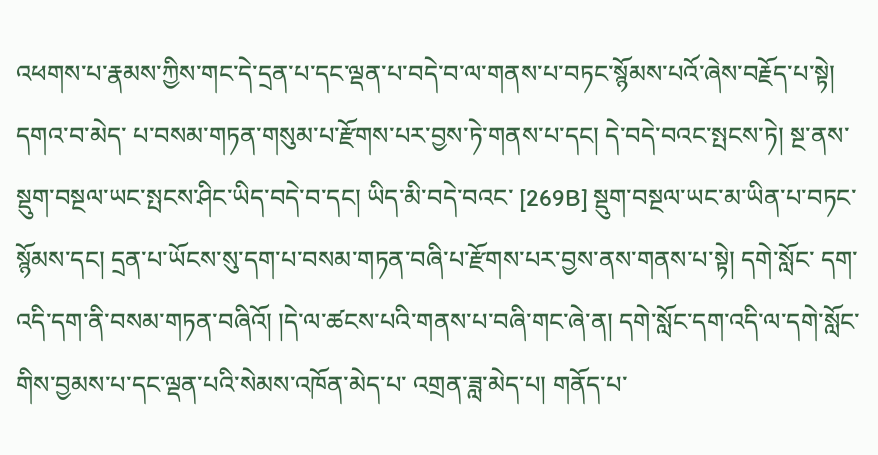འཕགས་པ་རྣམས་ཀྱིས་གང་དེ་དྲན་པ་དང་ལྡན་པ་བདེ་བ་ལ་གནས་པ་བཏང་སྙོམས་པའོ་ཞེས་བརྗོད་པ་སྟེ། དགའ་བ་མེད་ པ་བསམ་གཏན་གསུམ་པ་རྫོགས་པར་བྱས་ཏེ་གནས་པ་དང། དེ་བདེ་བའང་སྤངས་ཏེ། སྔ་ནས་སྡུག་བསྔལ་ཡང་སྤངས་ཤིང་ཡིད་བདེ་བ་དང། ཡིད་མི་བདེ་བའང་ [269B] སྡུག་བསྔལ་ཡང་མ་ཡིན་པ་བཏང་སྙོམས་དང། དྲན་པ་ཡོངས་སུ་དག་པ་བསམ་གཏན་བཞི་པ་རྫོགས་པར་བྱས་ནས་གནས་པ་སྟེ། དགེ་སློང་ དག་འདི་དག་ནི་བསམ་གཏན་བཞིའོ། །དེ་ལ་ཚངས་པའི་གནས་པ་བཞི་གང་ཞེ་ན། དགེ་སློང་དག་འདི་ལ་དགེ་སློང་གིས་བྱམས་པ་དང་ལྡན་པའི་སེམས་འཁོན་མེད་པ་ འགྲན་ཟླ་མེད་པ། གནོད་པ་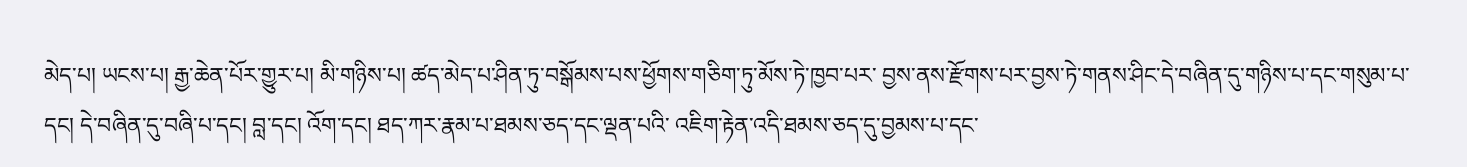མེད་པ། ཡངས་པ། རྒྱ་ཆེན་པོར་གྱུར་པ། མི་གཉིས་པ། ཚད་མེད་པ་ཤིན་ཏུ་བསྒོམས་པས་ཕྱོགས་གཅིག་ཏུ་མོས་ཏེ་ཁྱབ་པར་ བྱས་ནས་རྫོགས་པར་བྱས་ཏེ་གནས་ཤིང་དེ་བཞིན་དུ་གཉིས་པ་དང་གསུམ་པ་དང། དེ་བཞིན་དུ་བཞི་པ་དང། བླ་དང། འོག་དང། ཐད་ཀར་རྣམ་པ་ཐམས་ཅད་དང་ལྡན་པའི་ འཇིག་རྟེན་འདི་ཐམས་ཅད་དུ་བྱམས་པ་དང་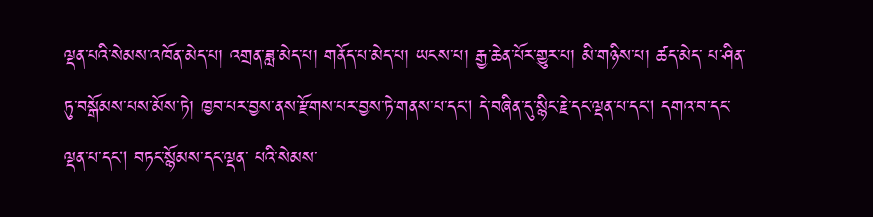ལྡན་པའི་སེམས་འཁོན་མེད་པ། འགྲན་ཟླ་མེད་པ། གནོད་པ་མེད་པ། ཡངས་པ། རྒྱ་ཆེན་པོར་གྱུར་པ། མི་གཉིས་པ། ཚད་མེད་ པ་ཤིན་ཏུ་བསྒོམས་པས་མོས་ཏེ། ཁྱབ་པར་བྱས་ནས་རྫོགས་པར་བྱས་ཏེ་གནས་པ་དང། དེ་བཞིན་དུ་སྙིང་རྗེ་དང་ལྡན་པ་དང། དགའ་བ་དང་ལྡན་པ་དང། བཏང་སྙོམས་དང་ལྡན་ པའི་སེམས་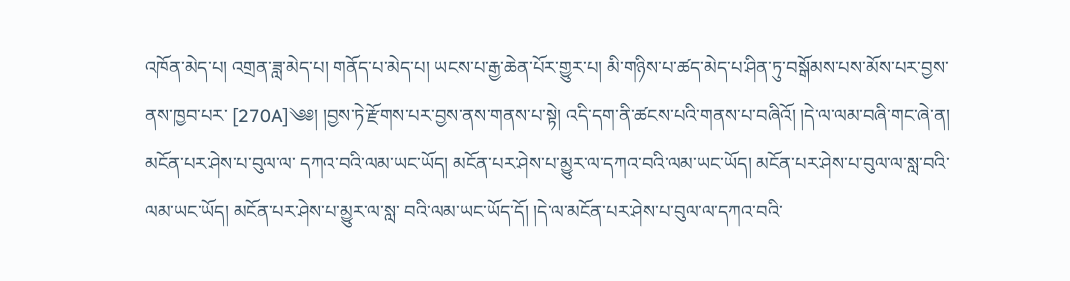འཁོན་མེད་པ། འགྲན་ཟླ་མེད་པ། གནོད་པ་མེད་པ། ཡངས་པ་རྒྱ་ཆེན་པོར་གྱུར་པ། མི་གཉིས་པ་ཚད་མེད་པ་ཤིན་ཏུ་བསྒོམས་པས་མོས་པར་བྱས་ནས་ཁྱབ་པར་ [270A]༄༅། །བྱས་ཏེ་རྫོགས་པར་བྱས་ནས་གནས་པ་སྟེ། འདི་དག་ནི་ཚངས་པའི་གནས་པ་བཞིའོ། །དེ་ལ་ལམ་བཞི་གང་ཞེ་ན། མངོན་པར་ཤེས་པ་བུལ་ལ་ དཀའ་བའི་ལམ་ཡང་ཡོད། མངོན་པར་ཤེས་པ་མྱུར་ལ་དཀའ་བའི་ལམ་ཡང་ཡོད། མངོན་པར་ཤེས་པ་བུལ་ལ་སླ་བའི་ལམ་ཡང་ཡོད། མངོན་པར་ཤེས་པ་མྱུར་ལ་སླ་ བའི་ལམ་ཡང་ཡོད་དོ། །དེ་ལ་མངོན་པར་ཤེས་པ་བུལ་ལ་དཀའ་བའི་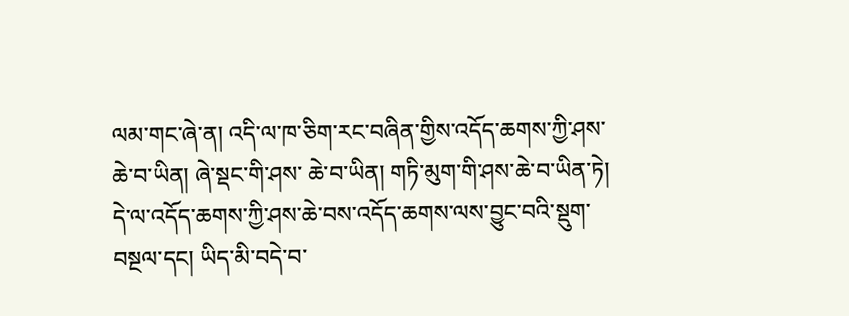ལམ་གང་ཞེ་ན། འདི་ལ་ཁ་ཅིག་རང་བཞིན་གྱིས་འདོད་ཆགས་ཀྱི་ཤས་ཆེ་བ་ཡིན། ཞེ་སྡང་གི་ཤས་ ཆེ་བ་ཡིན། གཏི་མུག་གི་ཤས་ཆེ་བ་ཡིན་ཏེ། དེ་ལ་འདོད་ཆགས་ཀྱི་ཤས་ཆེ་བས་འདོད་ཆགས་ལས་བྱུང་བའི་སྡུག་བསྔལ་དང། ཡིད་མི་བདེ་བ་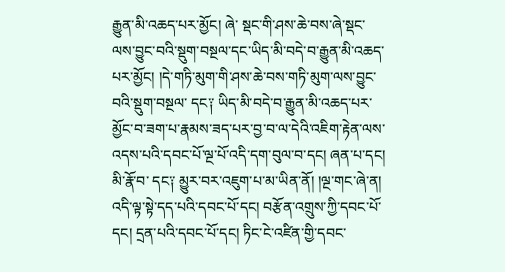རྒྱུན་མི་འཆད་པར་མྱོང། ཞེ་ སྡང་གི་ཤས་ཆེ་བས་ཞེ་སྡང་ལས་བྱུང་བའི་སྡུག་བསྔལ་དང་ཡིད་མི་བདེ་བ་རྒྱུན་མི་འཆད་པར་མྱོང། །དེ་གཏི་མུག་གི་ཤས་ཆེ་བས་གཏི་མུག་ལས་བྱུང་བའི་སྡུག་བསྔལ་ དང༑ ཡིད་མི་བདེ་བ་རྒྱུན་མི་འཆད་པར་མྱོང་བ་ཟག་པ་རྣམས་ཟད་པར་བྱ་བ་ལ་དེའི་འཇིག་རྟེན་ལས་འདས་པའི་དབང་པོ་ལྔ་པོ་འདི་དག་བུལ་བ་དང། ཞན་པ་དང། མི་རྣོ་བ་ དང༑ མྱུར་བར་འཇུག་པ་མ་ཡིན་ནོ། །ལྔ་གང་ཞེ་ན། འདི་ལྟ་སྟེ་དད་པའི་དབང་པོ་དང། བརྩོན་འགྲུས་ཀྱི་དབང་པོ་དང། དྲན་པའི་དབང་པོ་དང། ཏིང་ངེ་འཛིན་གྱི་དབང་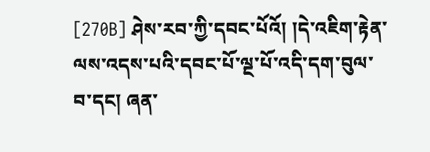[270B] ཤེས་རབ་ཀྱི་དབང་པོའོ། །དེ་འཇིག་རྟེན་ལས་འདས་པའི་དབང་པོ་ལྔ་པོ་འདི་དག་བུལ་བ་དང། ཞན་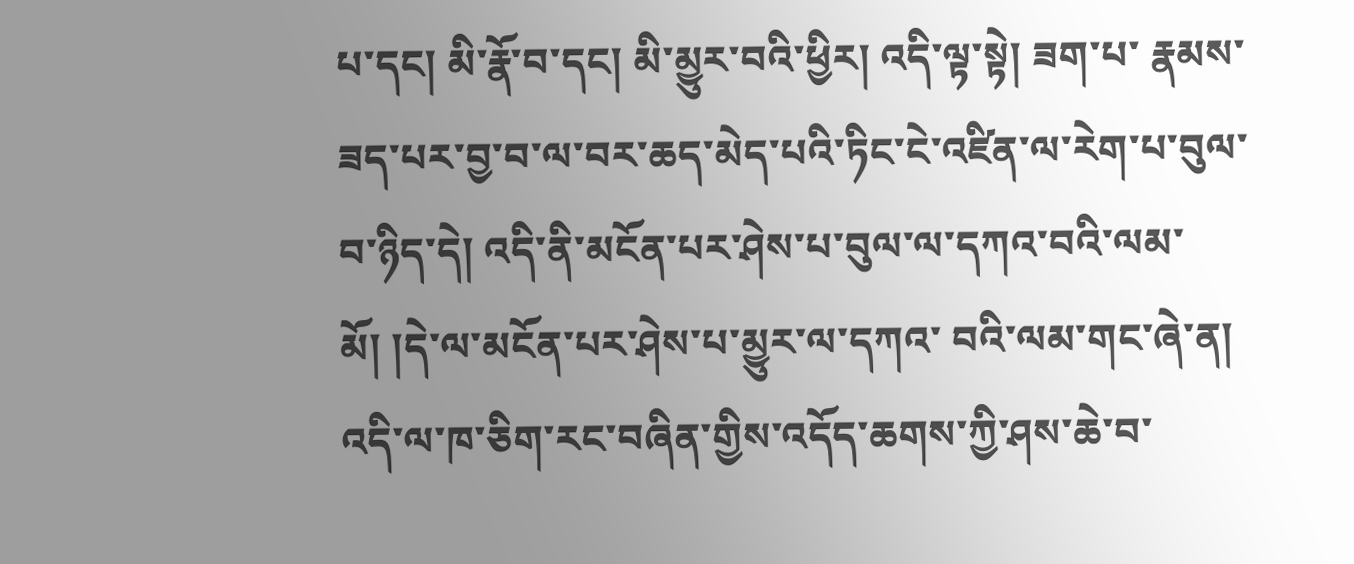པ་དང། མི་རྣོ་བ་དང། མི་མྱུར་བའི་ཕྱིར། འདི་ལྟ་སྟེ། ཟག་པ་ རྣམས་ཟད་པར་བྱ་བ་ལ་བར་ཆད་མེད་པའི་ཏིང་ངེ་འཛིན་ལ་རེག་པ་བུལ་བ་ཉིད་དེ། འདི་ནི་མངོན་པར་ཤེས་པ་བུལ་ལ་དཀའ་བའི་ལམ་མོ། །དེ་ལ་མངོན་པར་ཤེས་པ་མྱུར་ལ་དཀའ་ བའི་ལམ་གང་ཞེ་ན། འདི་ལ་ཁ་ཅིག་རང་བཞིན་གྱིས་འདོད་ཆགས་ཀྱི་ཤས་ཆེ་བ་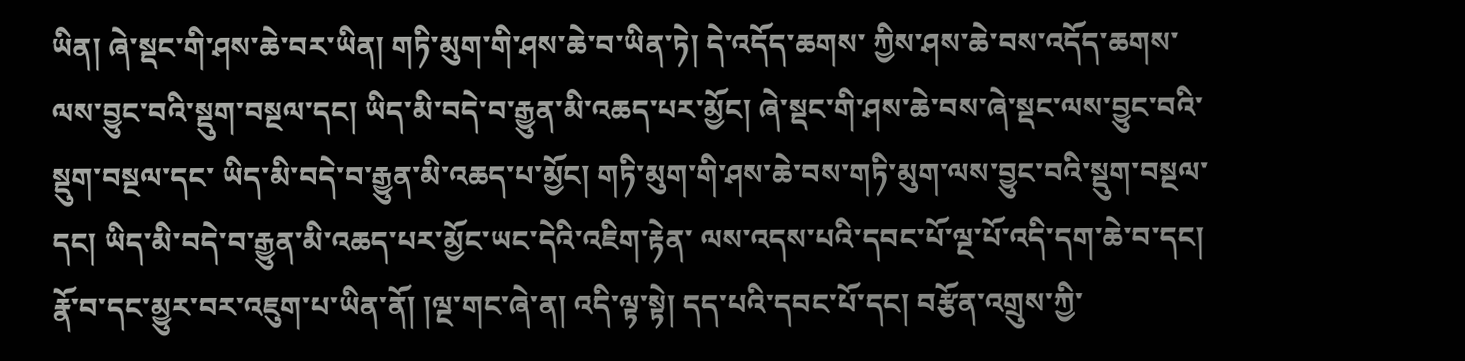ཡིན། ཞེ་སྡང་གི་ཤས་ཆེ་བར་ཡིན། གཏི་མུག་གི་ཤས་ཆེ་བ་ཡིན་ཏེ། དེ་འདོད་ཆགས་ ཀྱིས་ཤས་ཆེ་བས་འདོད་ཆགས་ལས་བྱུང་བའི་སྡུག་བསྔལ་དང། ཡིད་མི་བདེ་བ་རྒྱུན་མི་འཆད་པར་མྱོང། ཞེ་སྡང་གི་ཤས་ཆེ་བས་ཞེ་སྡང་ལས་བྱུང་བའི་སྡུག་བསྔལ་དང་ ཡིད་མི་བདེ་བ་རྒྱུན་མི་འཆད་པ་མྱོང། གཏི་མུག་གི་ཤས་ཆེ་བས་གཏི་མུག་ལས་བྱུང་བའི་སྡུག་བསྔལ་དང། ཡིད་མི་བདེ་བ་རྒྱུན་མི་འཆད་པར་མྱོང་ཡང་དེའི་འཇིག་རྟེན་ ལས་འདས་པའི་དབང་པོ་ལྔ་པོ་འདི་དག་ཆེ་བ་དང། རྣོ་བ་དང་མྱུར་བར་འཇུག་པ་ཡིན་ནོ། །ལྔ་གང་ཞེ་ན། འདི་ལྟ་སྟེ། དད་པའི་དབང་པོ་དང། བརྩོན་འགྲུས་ཀྱི་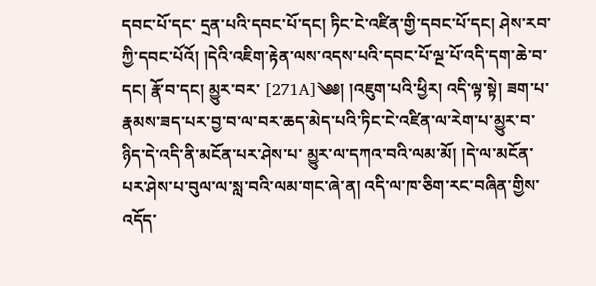དབང་པོ་དང་ དྲན་པའི་དབང་པོ་དང། ཏིང་ངེ་འཛིན་གྱི་དབང་པོ་དང། ཤེས་རབ་ཀྱི་དབང་པོའོ། །དེའི་འཇིག་རྟེན་ལས་འདས་པའི་དབང་པོ་ལྔ་པོ་འདི་དག་ཆེ་བ་དང། རྣོ་བ་དང། མྱུར་བར་ [271A]༄༅། །འཇུག་པའི་ཕྱིར། འདི་ལྟ་སྟེ། ཟག་པ་རྣམས་ཟད་པར་བྱ་བ་ལ་བར་ཆད་མེད་པའི་ཏིང་ངེ་འཛིན་ལ་རེག་པ་མྱུར་བ་ཉིད་དེ་འདི་ནི་མངོན་པར་ཤེས་པ་ མྱུར་ལ་དཀའ་བའི་ལམ་མོ། །དེ་ལ་མངོན་པར་ཤེས་པ་བུལ་ལ་སླ་བའི་ལམ་གང་ཞེ་ན། འདི་ལ་ཁ་ཅིག་རང་བཞིན་གྱིས་འདོད་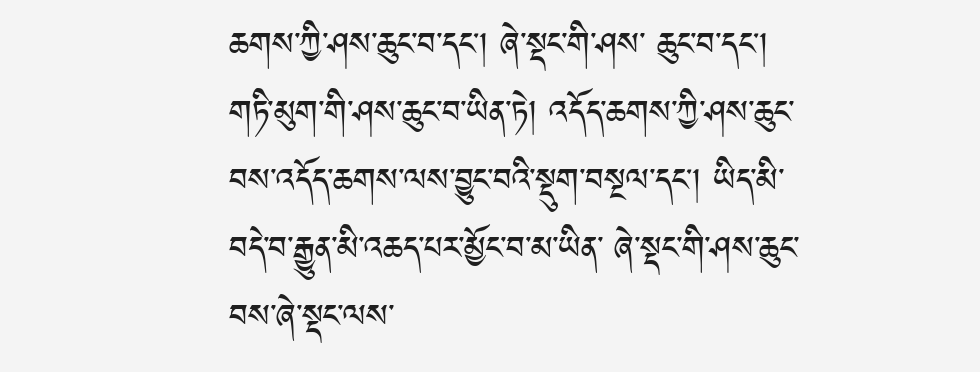ཆགས་ཀྱི་ཤས་ཆུང་བ་དང། ཞེ་སྡང་གི་ཤས་ ཆུང་བ་དང། གཏི་མུག་གི་ཤས་ཆུང་བ་ཡིན་ཏེ། འདོད་ཆགས་ཀྱི་ཤས་ཆུང་བས་འདོད་ཆགས་ལས་བྱུང་བའི་སྡུག་བསྔལ་དང། ཡིད་མི་བདེ་བ་རྒྱུན་མི་འཆད་པར་མྱོང་བ་མ་ཡིན་ ཞེ་སྡང་གི་ཤས་ཆུང་བས་ཞེ་སྡང་ལས་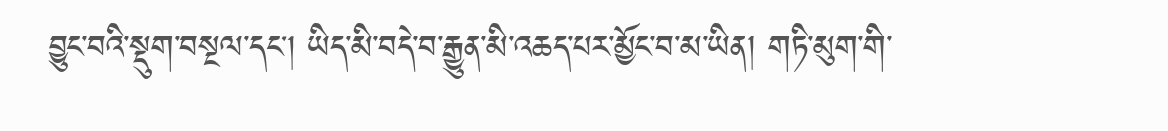བྱུང་བའི་སྡུག་བསྔལ་དང། ཡིད་མི་བདེ་བ་རྒྱུན་མི་འཆད་པར་མྱོང་བ་མ་ཡིན། གཏི་མུག་གི་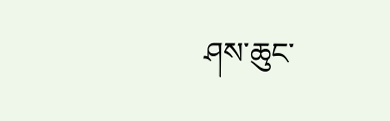ཤས་ཆུང་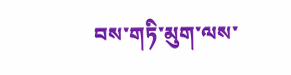བས་གཏི་མུག་ལས་